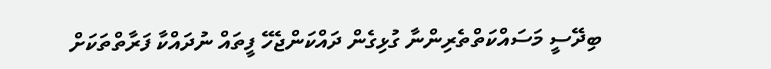ބިދޭސީ މަސައްކަތްތެރިންނާ ގުޅިގެން ދައްކަންޖެހޭ ފީތައް ނުދައްކާ ފަރާތްތަކަށް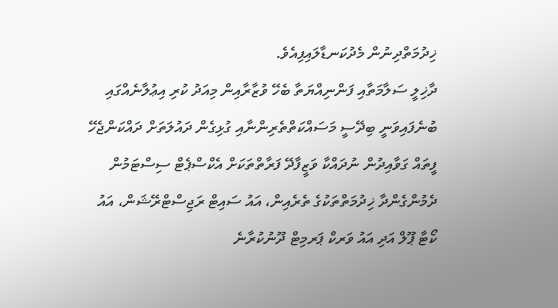ޚިދުމަތްދިނުން މެދުކަނޑާލައިފިއެވެ.
ދާޚިލީ ސަލާމަތާއި ފަންނިއްޔަތާ ބެހޭ ވުޒާރާއިން މިއަދު ކުރި އިޢުލާނެއްގައި ބުނެފައިވަނީ ބިދޭސީ މަސައްކަތްތެރިންނާއި ގުޅިގެން ދައުލަތަށް ދައްކަންޖެހޭ ފީތައް ގަވާއިދުން ނުދައްކާ ވަޒީފާދޭ ފަރާތްތަކަށް އެކްސްޕެޓް ސިސްޓަމުން ދެމުންގެންދާ ޚިދުމަތްތަކުގެ ތެރެއިން، އައު ސައިޓް ރަޖިސްޓްރޭޝަން، އައު ކޯޓާ ޕޫލް އަދި އައު ވަރކް ޕަރމިޓް ދޫނުކުރާނެ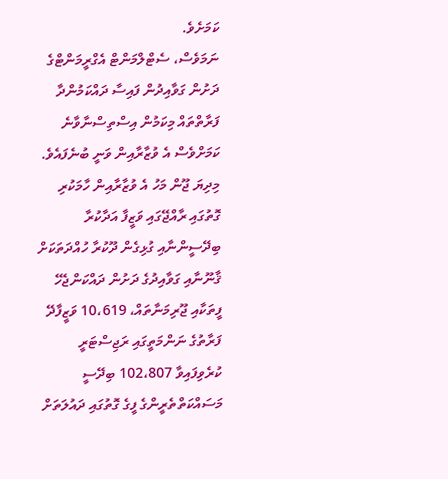ކަމަށެވެ.
ނަމަވެސް، ސެޓްލްމަންޓް އެގްރީމަންޓްގެ ދަށުން ގަވާއިދުން ފައިސާ ދައްކަމުންދާ ފަރާތްތައް މިކަމުން އިސްތިސްނާވާނެ ކަމަށްވެސް އެ ވުޒާރާއިން ވަނީ ބުނެފައެވެ.
މިދިޔަ ޖޫން މަހު އެ ވުޒާރާއިން ހާމަކުރި ގޮތުގައި ރާއްޖޭގައި ވަޒީފާ އަދާކުރާ ބިދޭސީންނާއި ގުޅިގެން ދޫކުރާ ހުއްދަތަކަށް ޤާނޫނާއި ގަވާއިދުގެ ދަށުން ދައްކަންޖެހޭ ފީތަކާއި ޖޫރިމަނާތައް، 10،619 ވަޒީފާދޭ ފަރާތުގެ ނަންމަތީގައި ރަޖިސްޓަރީ ކުރެވިފައިވާ 102،807 ބިދޭސީ މަސައްކަތްތެރީންގެ ފީގެ ގޮތުގައި ދައުލަތަށް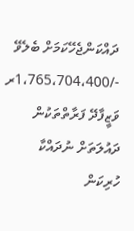ދައްކަންޖެހޭކަމަށް ބެލެވޭ -/1،765،704،400ރ ވަޒީފާދޭ ފަރާތްތަކުން ދައުލަތަށް ނުދައްކާ ހުރިކަން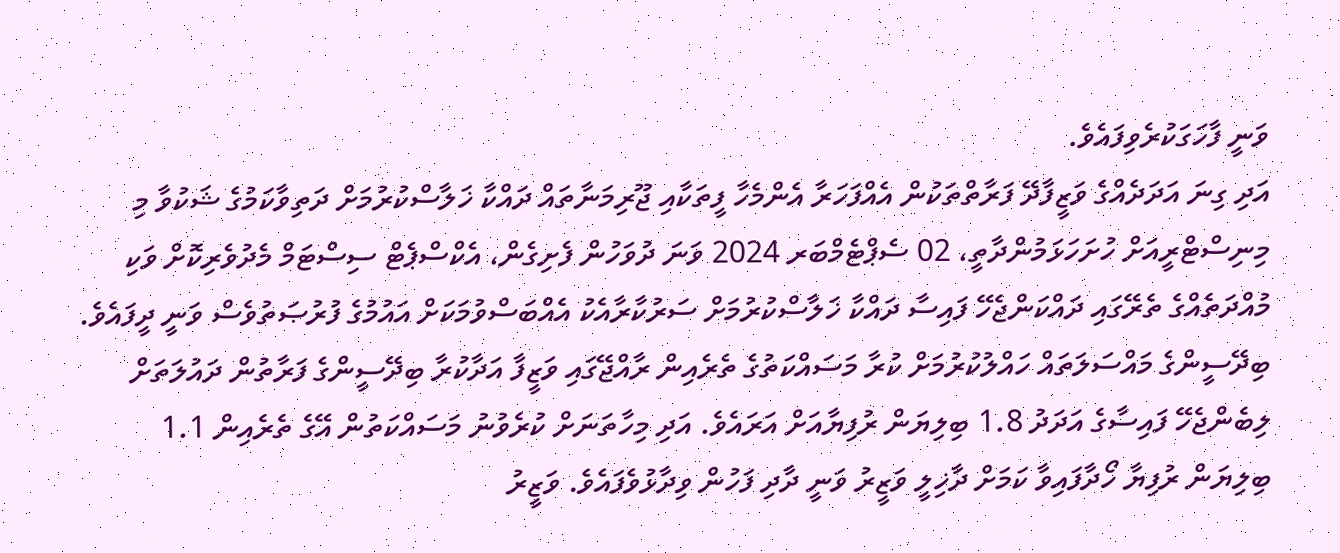ވަނީ ފާހަގަކުރެވިފައެވެ.
އަދި ގިނަ އަދަދެއްގެ ވަޒީފާދޭ ފަރާތްތަކުން އެއްފަހަރާ އެންމެހާ ފީތަކާއި ޖޫރިމަނާތައް ދައްކާ ޚަލާސްކުރުމަށް ދަތިވާކަމުގެ ޝަކުވާ މި މިނިސްޓްރީއަށް ހުށަހަޅަމުންދާތީ، 02 ސެޕްޓެމްބަރ 2024 ވަނަ ދުވަހުން ފެށިގެން، އެކްސްޕެޓް ސިސްޓަމް މެދުވެރިކޮށް ވަކި މުއްދަތެއްގެ ތެރޭގައި ދައްކަންޖެހޭ ފައިސާ ދައްކާ ޚަލާސްކުރުމަށް ސަރުކާރާއެކު އެއްބަސްވުމަކަށް އައުމުގެ ފުރުޞަތުވެސް ވަނީ ދީފައެވެ.
ބިދޭސީންގެ މައްސަލަތައް ހައްލުކުރުމަށް ކުރާ މަސައްކަތުގެ ތެރެއިން ރާއްޖޭގައި ވަޒީފާ އަދާކުރާ ބިދޭސީންގެ ފަރާތުން ދައުލަތަށް ލިބެންޖެހޭ ފައިސާގެ އަދަދު 1.8 ބިލިޔަން ރުފިޔާއަށް އަރައެވެ. އަދި މިހާތަނަށް ކުރެވުނު މަސައްކަތުން އޭގެ ތެރެއިން 1.1 ބިލިޔަން ރުފިޔާ ހޯދާފައިވާ ކަމަށް ދާޚިލީ ވަޒީރު ވަނީ ދާދި ފަހުން ވިދާޅުވެފައެވެ. ވަޒީރު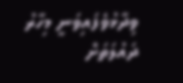ވިދާޅުވެފައިވަނީ މިހާރު ދައުލަތަށް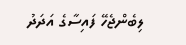ލިބެންޖެހޭ ފައިސާގެ އަދަދު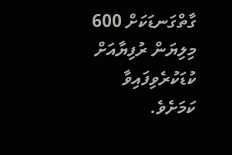ގާތްގަނޑަކަށް 600 މިލިޔަން ރުފިޔާއަށް ކުޑަކުރެވިފައިވާ ކަމަށެވެ.